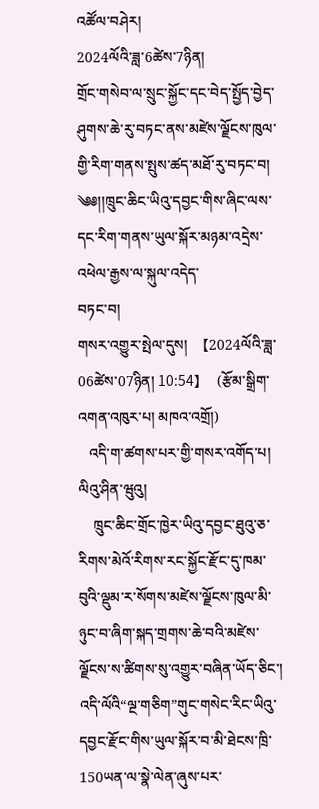འཚོལ་བཤེར།
2024ལོའི་ཟླ་6ཚེས་7ཉིན།
གྲོང་གསེབ་ལ་སྲུང་སྐྱོང་དང་བེད་སྤྱོད་བྱེད་ཤུགས་ཆེ་རུ་བཏང་ནས་མཛེས་ལྗོངས་ཁུལ་གྱི་རིག་གནས་སྤུས་ཚད་མཐོ་རུ་བཏང་བ།
༄༅།།ཁྲུང་ཆིང་ཡིའུ་དབྱང་གིས་ཞིང་ལས་དང་རིག་གནས་ཡུལ་སྐོར་མཉམ་འདྲེས་འཕེལ་རྒྱས་ལ་སྐུལ་འདེད་
བཏང་བ།
གསར་འགྱུར་སྤེལ་དུས།  【2024ལོའི་ཟླ་ 06ཚེས་07ཉིན། 10:54】   (རྩོམ་སྒྲིག་འགན་འཁུར་པ། མཁའ་འགྲོ།)
   འདི་ག་ཚགས་པར་གྱི་གསར་འགོད་པ། ལིའུ་ཤིན་ཝུའུ།
    ཁྲུང་ཆིང་གྲོང་ཁྱེར་ཡིའུ་དབྱང་ཐུའུ་ཅ་རིགས་མེའོ་རིགས་རང་སྐྱོང་རྫོང་དུ་ཁམ་བུའི་ལྡུམ་ར་སོགས་མཛེས་ལྗོངས་ཁུལ་མི་ཉུང་བ་ཞིག་སྐད་གྲགས་ཆེ་བའི་མཛེས་ལྗོངས་ས་ཚིགས་སུ་འགྱུར་བཞིན་ཡོད་ཅིང་། འདི་ལོའི“ལྔ་གཅིག”གུང་གསེང་རིང་ཡིའུ་དབྱང་རྫོང་གིས་ཡུལ་སྐོར་བ་མི་ཐེངས་ཁྲི་150ཡན་ལ་སྣེ་ལེན་ཞུས་པར་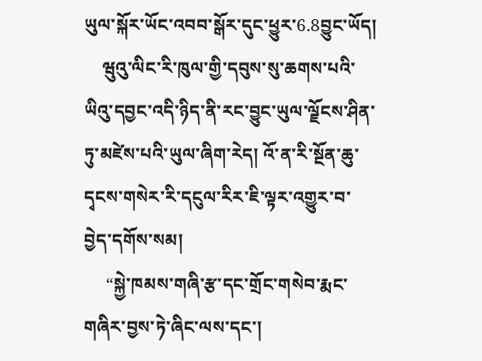ཡུལ་སྐོར་ཡོང་འབབ་སྒོར་དུང་ཕྱུར་6.8བྱུང་ཡོད།
    ཝུའུ་ལིང་རི་ཁུལ་གྱི་དབུས་སུ་ཆགས་པའི་ཡིའུ་དབྱང་འདི་ཉིད་ནི་རང་བྱུང་ཡུལ་ལྗོངས་ཤིན་ཏུ་མཛེས་པའི་ཡུལ་ཞིག་རེད། འོ་ན་རི་སྔོན་ཆུ་དྭངས་གསེར་རི་དངུལ་རིར་ཇི་ལྟར་འགྱུར་བ་བྱེད་དགོས་སམ།
     “སྐྱེ་ཁམས་གཞི་རྩ་དང་གྲོང་གསེབ་རྨང་གཞིར་བྱས་ཏེ་ཞིང་ལས་དང་།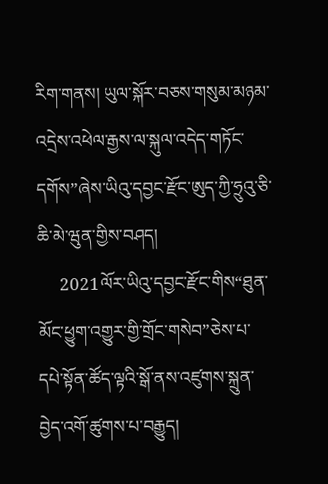རིག་གནས། ཡུལ་སྐོར་བཅས་གསུམ་མཉམ་འདྲེས་འཕེལ་རྒྱས་ལ་སྐུལ་འདེད་གཏོང་དགོས”ཞེས་ཡིའུ་དབྱང་རྫོང་ཨུད་ཀྱི་ཧྲུའུ་ཅི་ཆི་མེ་ཝུན་གྱིས་བཤད།
     2021ལོར་ཡིའུ་དབྱང་རྫོང་གིས“ཐུན་མོང་ཕྱུག་འགྱུར་གྱི་གྲོང་གསེབ”ཅེས་པ་དཔེ་སྟོན་ཚོད་ལྟའི་སྒོ་ནས་འཛུགས་སྐྲུན་བྱེད་འགོ་ཚུགས་པ་བརྒྱུད།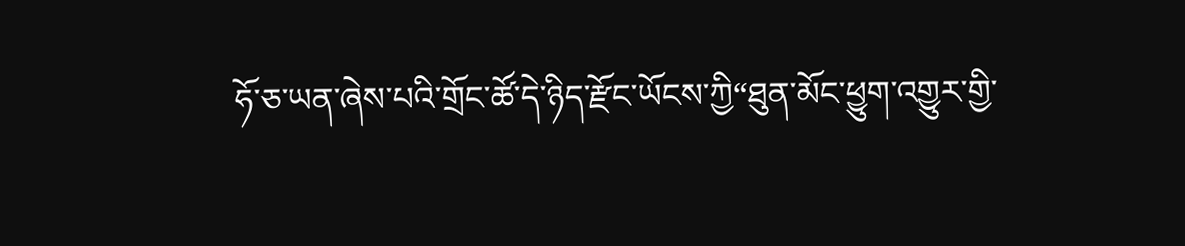ཧོ་ཅ་ཡན་ཞེས་པའི་གྲོང་ཚོ་དེ་ཉིད་རྫོང་ཡོངས་ཀྱི“ཐུན་མོང་ཕྱུག་འགྱུར་གྱི་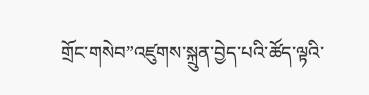གྲོང་གསེབ”འཛུགས་སྐྲུན་བྱེད་པའི་ཚོད་ལྟའི་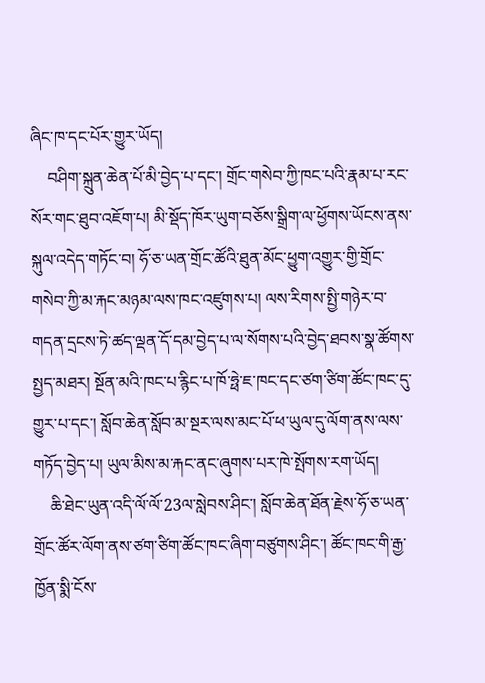ཞིང་ཁ་དང་པོར་གྱུར་ཡོད།
    བཤིག་སྐྲུན་ཆེན་པོ་མི་བྱེད་པ་དང་། གྲོང་གསེབ་ཀྱི་ཁང་པའི་རྣམ་པ་རང་སོར་གང་ཐུབ་འཇོག་པ། མི་སྡོད་ཁོར་ཡུག་བཅོས་སྒྲིག་ལ་ཕྱོགས་ཡོངས་ནས་སྐུལ་འདེད་གཏོང་བ། ཧོ་ཅ་ཡན་གྲོང་ཚོའི་ཐུན་མོང་ཕྱུག་འགྱུར་གྱི་གྲོང་གསེབ་ཀྱི་མ་རྐང་མཉམ་ལས་ཁང་འཛུགས་པ། ལས་རིགས་སྤྱི་གཉེར་བ་གདན་དྲངས་ཏེ་ཚད་ལྡན་དོ་དམ་བྱེད་པ་ལ་སོགས་པའི་བྱེད་ཐབས་སྣ་ཚོགས་སྤྱད་མཐར། སྔོན་མའི་ཁང་པ་རྙིང་པ་ཁོ་ཧྥེ་ཇ་ཁང་དང་ཙག་ཙིག་ཚོང་ཁང་དུ་གྱུར་པ་དང་། སློབ་ཆེན་སློབ་མ་སྔར་ལས་མང་པོ་ཕ་ཡུལ་དུ་ལོག་ནས་ལས་གཏོད་བྱེད་པ། ཡུལ་མིས་མ་རྐང་ནང་ཞུགས་པར་ཁེ་སྤོགས་རག་ཡོད།
    ཆི་ཐེང་ཡུན་འདི་ལོ་ལོ་23ལ་སླེབས་ཤིང་། སློབ་ཆེན་ཐོན་རྗེས་ཧོ་ཅ་ཡན་གྲོང་ཚོར་ལོག་ནས་ཙག་ཙིག་ཚོང་ཁང་ཞིག་བཙུགས་ཤིང་། ཚོང་ཁང་གི་རྒྱ་ཁྱོན་སྨི་ངོས་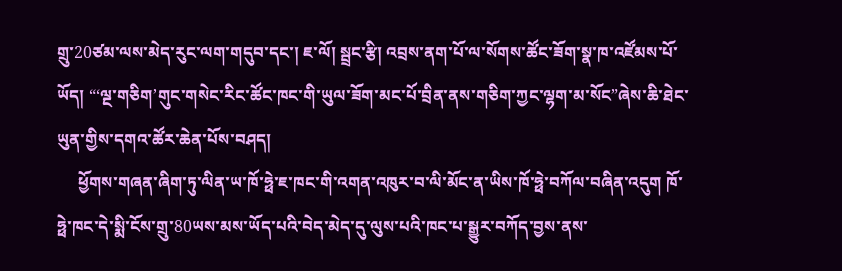གྲུ་20ཙམ་ལས་མེད་རུང་ལག་གདུབ་དང་། ཇ་ལོ། སྦྲང་རྩི། འབྲས་ནག་པོ་ལ་སོགས་ཚོང་ཟོག་སྣ་ཁ་འཛོམས་པོ་ཡོད། “‘ལྔ་གཅིག’གུང་གསེང་རིང་ཚོང་ཁང་གི་ཡུལ་ཟོག་མང་པོ་བྲིན་ནས་གཅིག་ཀྱང་ལྷག་མ་སོང”ཞེས་ཆི་ཐེང་ཡུན་གྱིས་དགའ་ཚོར་ཆེན་པོས་བཤད།
     ཕྱོགས་གཞན་ཞིག་ཏུ་ལིན་ཡ་ཁོ་ཧྥེ་ཇ་ཁང་གི་འགན་འཁུར་བ་ལི་མོང་ན་ཡིས་ཁོ་ཧྥེ་བཀོལ་བཞིན་འདུག ཁོ་ཧྥེ་ཁང་དེ་སྨི་ངོས་གྲུ་80ཡས་མས་ཡོད་པའི་བེད་མེད་དུ་ལུས་པའི་ཁང་པ་སྒྱུར་བཀོད་བྱས་ནས་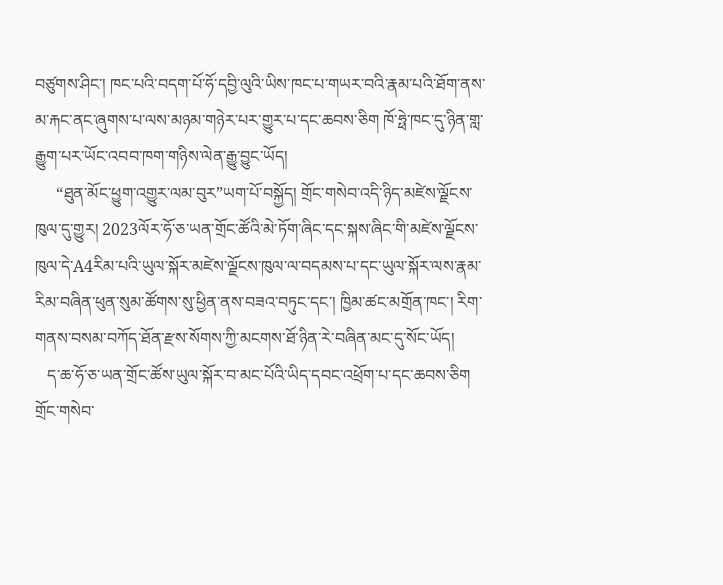བཙུགས་ཤིང་། ཁང་པའི་བདག་པོ་ཧོ་དབྱི་ལུའི་ཡིས་ཁང་པ་གཡར་བའི་རྣམ་པའི་ཐོག་ནས་མ་རྐང་ནང་ཞུགས་པ་ལས་མཉམ་གཉེར་པར་གྱུར་པ་དང་ཆབས་ཅིག ཁོ་ཧྥེ་ཁང་དུ་ཉིན་གླ་རྒྱུག་པར་ཡོང་འབབ་ཁག་གཉིས་ལེན་རྒྱུ་བྱུང་ཡོད།
     “ཐུན་མོང་ཕྱུག་འགྱུར་ལམ་བུར”ཡག་པོ་བསྐྱོད། གྲོང་གསེབ་འདི་ཉིད་མཛེས་ལྗོངས་ཁུལ་དུ་གྱུར། 2023ལོར་ཧོ་ཅ་ཡན་གྲོང་ཚོའི་མེ་ཏོག་ཞིང་དང་སྐས་ཞིང་གི་མཛེས་ལྗོངས་ཁུལ་དེ་A4རིམ་པའི་ཡུལ་སྐོར་མཛེས་ལྗོངས་ཁུལ་ལ་བདམས་པ་དང་ཡུལ་སྐོར་ལས་རྣམ་རིམ་བཞིན་ཕུན་སུམ་ཚོགས་སུ་ཕྱིན་ནས་བཟའ་བཏུང་དང་། ཁྱིམ་ཚང་མགྲོན་ཁང་། རིག་གནས་བསམ་བཀོད་ཐོན་རྫས་སོགས་ཀྱི་མངགས་ཐོ་ཉིན་རེ་བཞིན་མང་དུ་སོང་ཡོད།
   ད་ཆ་ཧོ་ཅ་ཡན་གྲོང་ཚོས་ཡུལ་སྐོར་བ་མང་པོའི་ཡིད་དབང་འཕྲོག་པ་དང་ཆབས་ཅིག གྲོང་གསེབ་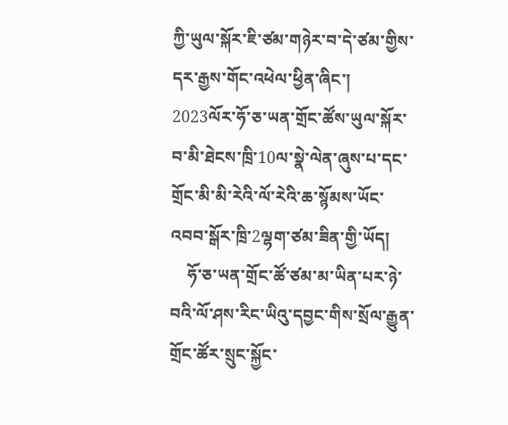ཀྱི་ཡུལ་སྐོར་ཇི་ཙམ་གཉེར་བ་དེ་ཙམ་གྱིས་དར་རྒྱས་གོང་འཕེལ་ཕྱིན་ཞིང་། 2023ལོར་ཧོ་ཅ་ཡན་གྲོང་ཚོས་ཡུལ་སྐོར་བ་མི་ཐེངས་ཁྲི་10ལ་སྣེ་ལེན་ཞུས་པ་དང་གྲོང་མི་མི་རེའི་ལོ་རེའི་ཆ་སྙོམས་ཡོང་འབབ་སྒོར་ཁྲི་2ལྷག་ཙམ་ཟིན་གྱི་ཡོད།
    ཧོ་ཅ་ཡན་གྲོང་ཚོ་ཙམ་མ་ཡིན་པར་ཉེ་བའི་ལོ་ཤས་རིང་ཡིའུ་དབྱང་གིས་སྲོལ་རྒྱུན་གྲོང་ཚོར་སྲུང་སྐྱོང་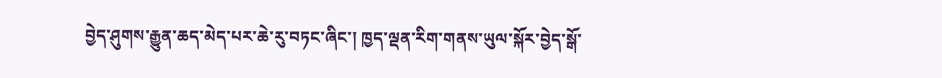བྱེད་ཤུགས་རྒྱུན་ཆད་མེད་པར་ཆེ་རུ་བཏང་ཞིང་། ཁྱད་ལྡན་རིག་གནས་ཡུལ་སྐོར་བྱེད་སྒོ་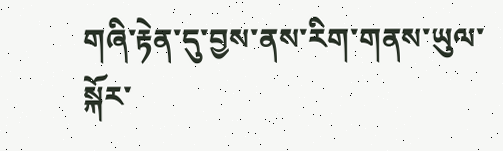གཞི་རྟེན་དུ་བྱས་ནས་རིག་གནས་ཡུལ་སྐོར་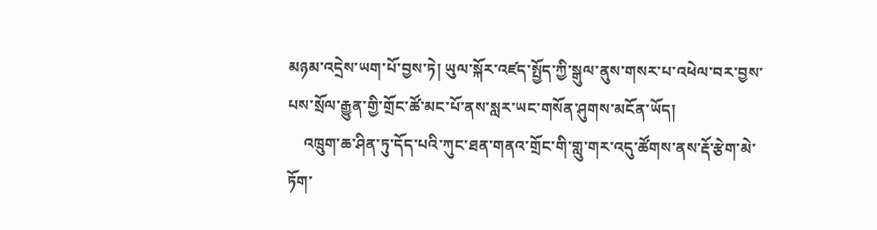མཉམ་འདྲེས་ཡག་པོ་བྱས་ཏེ། ཡུལ་སྐོར་འཛད་སྤྱོད་ཀྱི་སྒུལ་ནུས་གསར་པ་འཕེལ་བར་བྱས་པས་སྲོལ་རྒྱུན་གྱི་གྲོང་ཚོ་མང་པོ་ནས་སླར་ཡང་གསོན་ཤུགས་མངོན་ཡོད།
    འཁྲུག་ཆ་ཤིན་ཏུ་དོད་པའི་ཀུང་ཐན་གནའ་གྲོང་གི་གླུ་གར་འདུ་ཚོགས་ནས་རྡོ་རྩེག་མེ་ཏོག་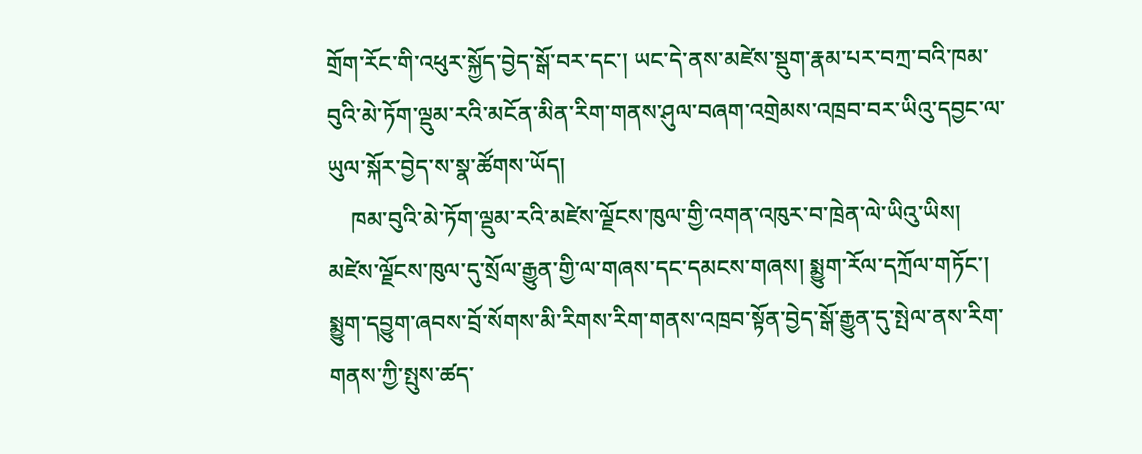གྲོག་རོང་གི་འཕུར་སྐྱོད་བྱེད་སྒོ་བར་དང་། ཡང་དེ་ནས་མཛེས་སྡུག་རྣམ་པར་བཀྲ་བའི་ཁམ་བུའི་མེ་ཏོག་ལྡུམ་རའི་མངོན་མིན་རིག་གནས་ཤུལ་བཞག་འགྲེམས་འཁྲབ་བར་ཡིའུ་དབྱང་ལ་ཡུལ་སྐོར་བྱེད་ས་སྣ་ཚོགས་ཡོད།
    ཁམ་བུའི་མེ་ཏོག་ལྡུམ་རའི་མཛེས་ལྗོངས་ཁུལ་གྱི་འགན་འཁུར་བ་ཁྲེན་ལེ་ཡིའུ་ཡིས། མཛེས་ལྗོངས་ཁུལ་དུ་སྲོལ་རྒྱུན་གྱི་ལ་གཞས་དང་དམངས་གཞས། སྨྱུག་རོལ་དཀྲོལ་གཏོང་། སྨྱུག་དབྱུག་ཞབས་བྲོ་སོགས་མི་རིགས་རིག་གནས་འཁྲབ་སྟོན་བྱེད་སྒོ་རྒྱུན་དུ་སྤེལ་ནས་རིག་གནས་ཀྱི་སྤུས་ཚད་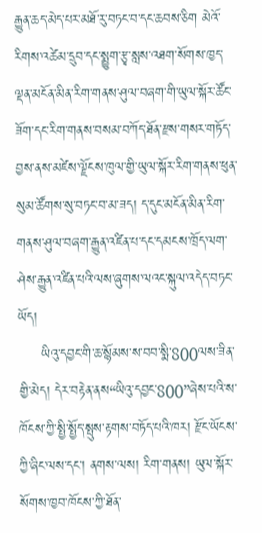རྒྱུན་ཆད་མེད་པར་མཐོ་རུ་བཏང་བ་དང་ཆབས་ཅིག མེའོ་རིགས་འཚེམ་དྲུབ་དང་སྨྱུག་རྩྭ་སླས་འཐག་སོགས་ཁྱད་ལྡན་མངོན་མིན་རིག་གནས་ཤུལ་བཞག་གི་ཡུལ་སྐོར་ཚོང་ཟོག་དང་རིག་གནས་བསམ་བཀོད་ཐོན་རྫས་གསར་གཏོད་བྱས་ནས་མཛེས་ལྗོངས་ཁུལ་གྱི་ཡུལ་སྐོར་རིག་གནས་ཕུན་སུམ་ཚོགས་སུ་བཏང་བ་མ་ཟད། ད་དུང་མངོན་མིན་རིག་གནས་ཤུལ་བཞག་རྒྱུན་འཛིན་པ་དང་དམངས་ཁྲོད་ལག་ཤེས་རྒྱུན་འཛིན་པའི་ལས་ཞུགས་ལའང་སྐུལ་འདེད་བཏང་ཡོད།
     ཡིའུ་དབྱང་གི་ཆ་སྙོམས་ས་བབ་སྨི་800ལས་ཟིན་གྱི་མེད། དེར་བརྟེན་ནས“ཡིའུ་དབྱང་800”ཞེས་པའི་ས་ཁོངས་ཀྱི་སྤྱི་སྤྱོད་སྤུས་རྟགས་བཏོད་པའི་ཁར། རྫོང་ཡོངས་ཀྱི་ཞིང་ལས་དང་། ནགས་ལས། རིག་གནས། ཡུལ་སྐོར་སོགས་ཁྱབ་ཁོངས་ཀྱི་ཐོན་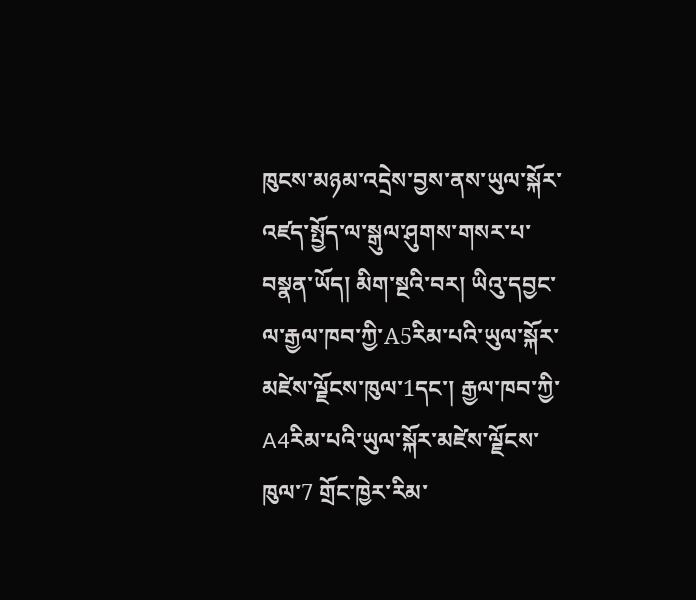ཁུངས་མཉམ་འདྲེས་བྱས་ནས་ཡུལ་སྐོར་འཛད་སྤྱོད་ལ་སྒུལ་ཤུགས་གསར་པ་བསྣན་ཡོད། མིག་སྔའི་བར། ཡིའུ་དབྱང་ལ་རྒྱལ་ཁབ་ཀྱི་A5རིམ་པའི་ཡུལ་སྐོར་མཛེས་ལྗོངས་ཁུལ་1དང་། རྒྱལ་ཁབ་ཀྱི་A4རིམ་པའི་ཡུལ་སྐོར་མཛེས་ལྗོངས་ཁུལ་7 གྲོང་ཁྱེར་རིམ་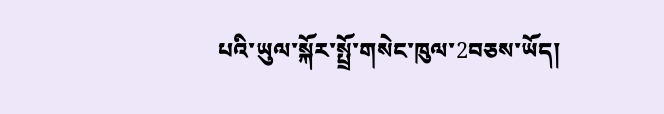པའི་ཡུལ་སྐོར་སྤྲོ་གསེང་ཁུལ་2བཅས་ཡོད།